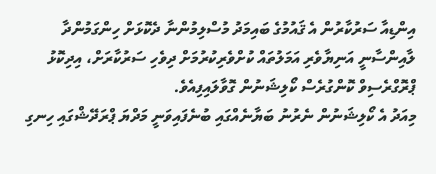އިންޑިއާ ސަރުކާރުން އެ ޤައުމުގެ ބައިމަދު މުސްލިމުންނާ ދެކޮޅަށް ހިންގަމުންދާ ލާއިންސާނީ އަނިޔާވެރި އަމަލުތައް ކުށްވެރިކުރުމަށް ދިވެހި ސަރުކާރަށް، އިދިކޮޅު ޕްރޮގްރެސިވް ކޮންގުރެސް ކޯލިޝަނުން ގޮވާލައިފިއެވެ.
މިއަދު އެ ކޯލިޝަނުން ނެރުނު ބަޔާނެއްގައި ބުނެފައިވަނީ މަދްޔަ ޕްރަދޭޝްގައި ހިނގި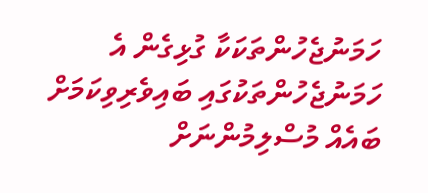ހަމަނުޖެހުންތަކަކާ ގުޅިގެން އެ ހަމަނުޖެހުންތަކުގައި ބައިވެރިވިކަމަށް ބައެއް މުސްލިމުންނަށް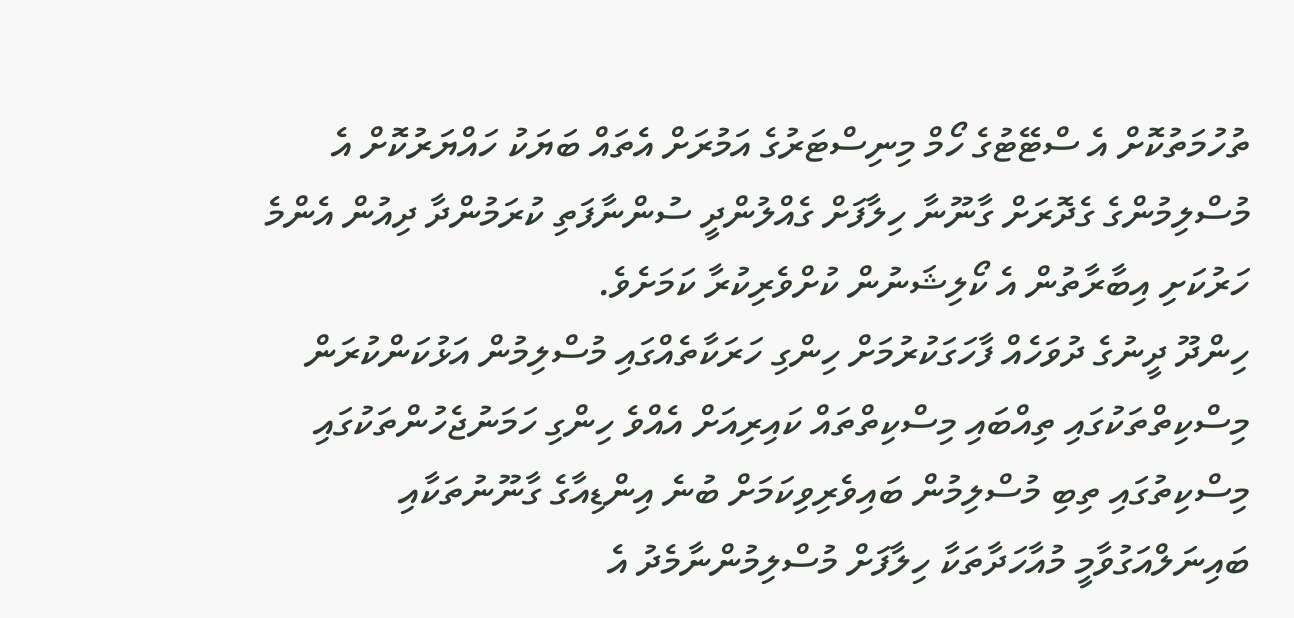ތުހުމަތުކޮށް އެ ސްޓޭޓުގެ ހޯމް މިނިސްޓަރުގެ އަމުރަށް އެތައް ބަޔަކު ހައްޔަރުކޮށް އެ މުސްލިމުންގެ ގެދޮރަށް ގާނޫނާ ހިލާފަށް ގެއްލުންދީ ސުންނާފަތި ކުރަމުންދާ ދިއުން އެންމެ ހަރުކަށި އިބާރާތުން އެ ކޯލިޝަނުން ކުށްވެރިކުރާ ކަމަށެވެ.
ހިންދޫ ދީނުގެ ދުވަހެއް ފާހަގަކުރުމަށް ހިންގި ހަރަކާތެއްގައި މުސްލިމުން އަޅުކަންކުރަން މިސްކިތްތަކުގައި ތިއްބައި މިސްކިތްތައް ކައިރިއަށް އެއްވެ ހިންގި ހަމަނުޖެހުންތަކުގައި މިސްކިތުގައި ތިބި މުސްލިމުން ބައިވެރިވިކަމަށް ބުނެ އިންޑިއާގެ ގާނޫނުތަކާއި ބައިނަލްއަގުވާމީ މުއާހަދާތަކާ ހިލާފަށް މުސްލިމުންނާމެދު އެ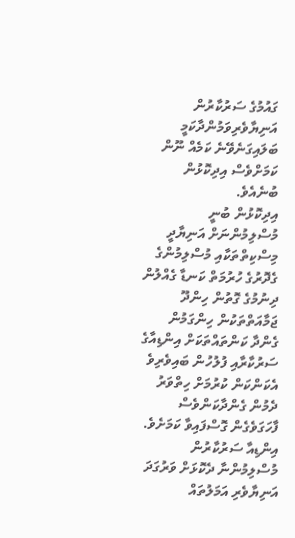ގައުމުގެ ސަރުކާރުން އަނިޔާވެރިވަމުންދާކަމީ ބަލައިގަނެވޭނެ ކަމެއް ނޫން ކަމަށްވެސް އިދިކޮޅުން ބުނެއެވެ.
އިދިކޮޅުން ބުނީ މުސްލިމުންނަށް އަނިޔާދީ މިސްކިތްތަކާއި މުސްލިމުންގެ ގެދޮރުގެ ހުރުމަތް ކަނޑާ ގެއްލުން ދިނުމުގެ ގޮތުން ހިންދޫ ޖަމާއަތްތަކުން ހިންގަމުން ގެންދާ ކަންތައްތަކަށް އިންޑިއާގެ ސަރުކާރާއި ފުލުހުން ބައިވެރިވެ އެކަންކަން ކުރުމަށް ހިތްވަރު ދެމުން ގެންދާކަންވެސް ފާހަގަވެގެން ގޮސްފައިވާ ކަމަށެވެ.
އިންޑިއާ ސަރުކާރުން މުސްލިމުންނާ ދެކޮޅަށް ވަރުގަދަ އަނިޔާވެރި އަމަލުތައް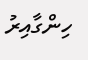ހިންގާއިރު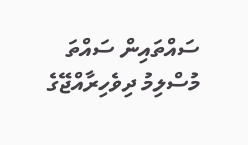ސައްތައިން ސައްތަ މުސްލިމު ދިވެހިރާއްޖޭގެ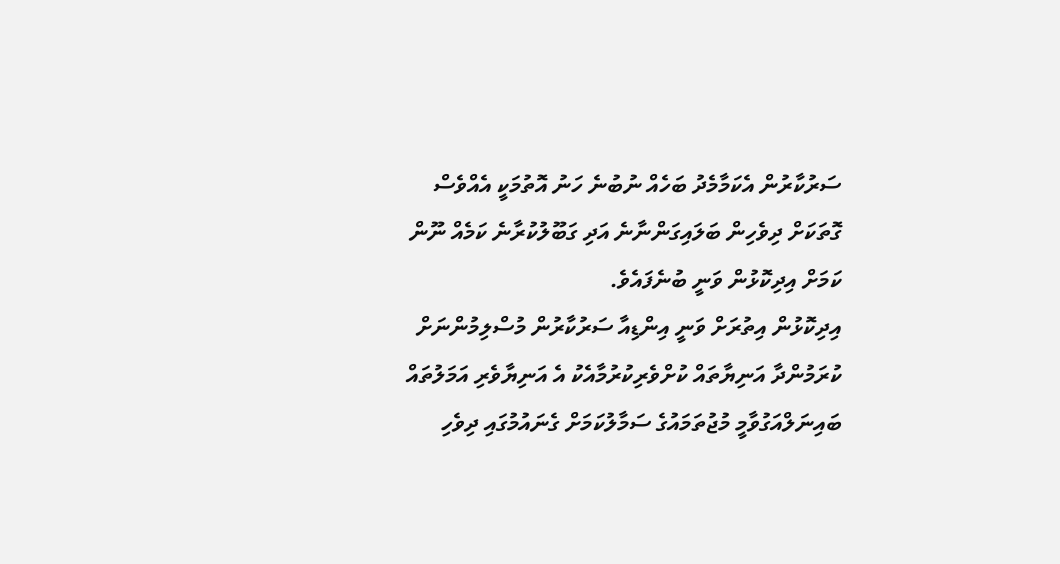ސަރުކާރުން އެކަމާމެދު ބަހެއް ނުބުނެ ހަނު އޮތުމަކީ އެއްވެސް ގޮތަކަށް ދިވެހިން ބަލައިގަންނާނެ އަދި ގަބޫލުކުރާނެ ކަމެއް ނޫން ކަމަށް އިދިކޮޅުން ވަނީ ބުނެފައެވެ.
އިދިކޮޅުން އިތުރަށް ވަނީ އިންޑިއާ ސަރުކާރުން މުސްލިމުންނަށް ކުރަމުންދާ އަނިޔާތައް ކުށްވެރިކުރުމާއެކު އެ އަނިޔާވެރި އަމަލުތައް ބައިނަލްއަގުވާމީ މުޖުތަމައުގެ ސަމާލުކަމަށް ގެނައުމުގައި ދިވެހި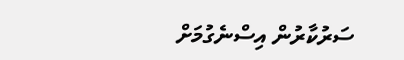ސަރުކާރުން އިސްނެގުމަށް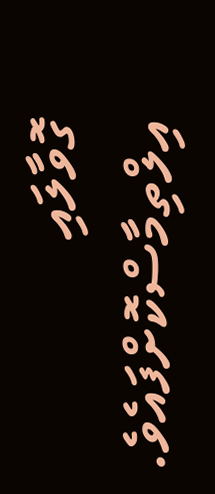ގޮވާލައި އިލްތިމާސްކޮށްފައެވެ.